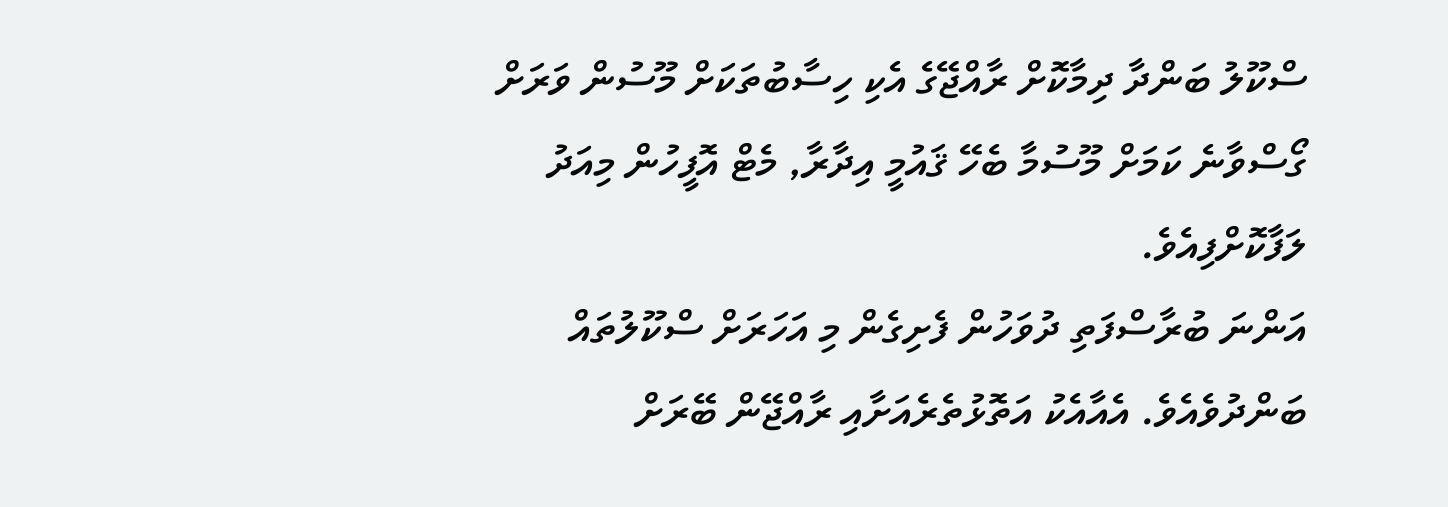ސްކޫލު ބަންދާ ދިމާކޮށް ރާއްޖޭގެ އެކި ހިސާބުތަކަށް މޫސުން ވަރަށް ގޯސްވާނެ ކަމަށް މޫސުމާ ބެހޭ ޤައުމީ އިދާރާ, މެޓް އޮފީހުން މިއަދު ލަފާކޮށްފިއެވެ.
އަންނަ ބުރާސްފަތި ދުވަހުން ފެށިގެން މި އަހަރަށް ސްކޫލުތައް ބަންދުވެއެވެ. އެއާއެކު އަތޮޅުތެރެއަށާއި ރާއްޖޭން ބޭރަށް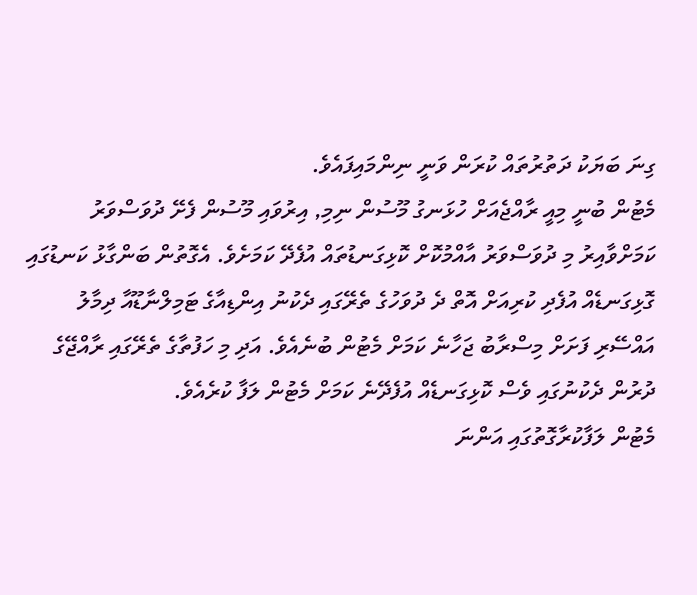ގިނަ ބަޔަކު ދަތުރުތައް ކުރަން ވަނީ ނިންމައިފައެވެ.
މެޓުން ބުނީ މިއީ ރާއްޖެއަށް ހުޅަނގު މޫސުން ނިމި, އިރުވައި މޫސުން ފެށޭ ދުވަސްވަރު ކަމަށްވާއިރު މި ދުވަސްވަރު އާއްމުކޮށް ކޮޅިގަނޑުތައް އުފެދޭ ކަމަށެވެ. އެގޮތުން ބަންގާޅު ކަނޑުގައި ގޮޅިގަނޑެއް އުފެދި ކުރިއަށް އޮތް ދެ ދުވަހުގެ ތެރޭގައި ދެކުނު އިންޑިއާގެ ޓަމިލްނާޑޫއާ ދިމާލު އައްސޭރި ފަށަށް މިސްރާބު ޖަހާނެ ކަމަށް މެޓުން ބުނެއެވެ. އަދި މި ހަފުތާގެ ތެރޭގައި ރާއްޖޭގެ ދުރުން ދެކުނުގައި ވެސް ކޮޅިގަނޑެއް އުފެދޭނެ ކަމަށް މެޓުން ލަފާ ކުރެއެވެ.
މެޓުން ލަފާކުރާގޮތުގައި އަންނަ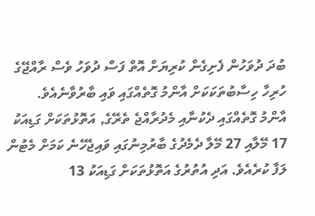ބުދަ ދުވަހުން ފެށިގެން ކުރިޔަށް އޮތް ފަސް ދުވަހު ވެސް ރާއްޖޭގެ ހުރިހާ ހިސާބުތަކަކަށް އާންމު ގޮތެއްގައި ވައި ބާރުވާނެއެވެ.
އާންމު ގޮތެއްގައި ދެކުނާއި މެދުރާއްޖެ ތެރޭގެ, އަތޮޅުތަކަށް ގަޑިއަކު 17 މޭލާއި 27 މޭލާ ދެމެދުގެ ބާރުމިނުގައި ވައިޖެހޭނެ ކަމަށް މެޓުން ލަފާ ކުރެއެވެ. އަދި އުތުރުގެ އަތޮޅުތަކަށް ގަޑިއަކު 13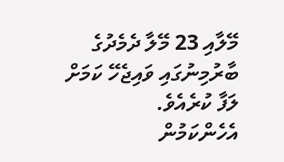މޭލާއި 23 މޭލާ ދެމެދުގެ ބާރުމިނުގައި ވައިޖެހޭ ކަމަށް ލަފާ ކުރެއެވެ.
އެހެންކަމުން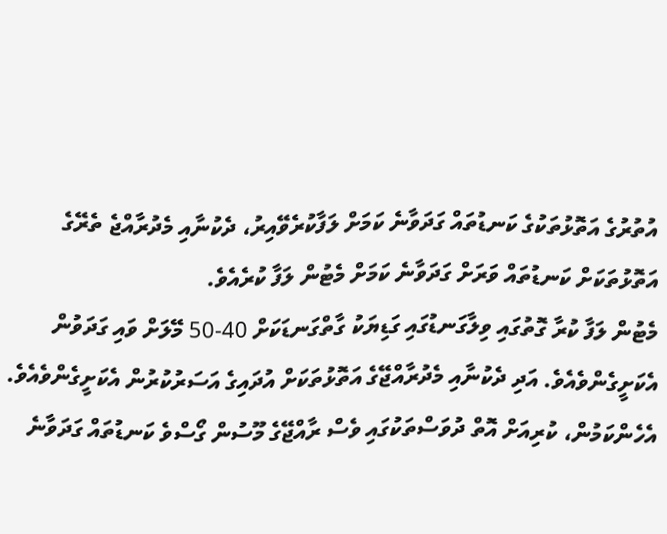އުތުރުގެ އަތޮޅުތަކުގެ ކަނޑުތައް ގަދަވާނެ ކަމަށް ލަފާކުރެވޭއިރު، ދެކުނާއި މެދުރާއްޖެ ތެރޭގެ އަތޮޅުތަކަށް ކަނޑުތައް ވަރަށް ގަދަވާނެ ކަމަށް މެޓުން ލަފާ ކުރެއެވެ.
މެޓުން ލަފާ ކުރާ ގޮތުގައި ވިލާގަނޑުގައި ގަޑިޔަކު ގާތްގަނޑަކަށް 40-50 މޭލަށް ވައި ގަދަވުން އެކަށީގެންވެއެވެ. އަދި ދެކުނާއި މެދުރާއްޖޭގެ އަތޮޅުތަކަށް އުދައިގެ އަސަރުކުރުން އެކަށީގެންވެއެވެ.
އެހެންކަމުން، ކުރިއަށް އޮތް ދުވަސްތަކުގައި ވެސް ރާއްޖޭގެ މޫސުން ގޯސްވެ ކަނޑުތައް ގަދަވާނެ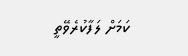ކަމަށް ލަފާކުރެވޭތީ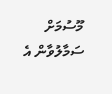މޫސުމަށް ސަމާލުވާން އެ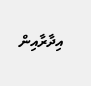އިދާރާއިން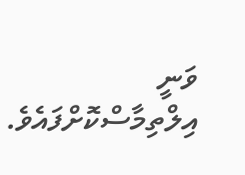ވަނީ އިލްތިމާސްކޮށްފައެވެ.